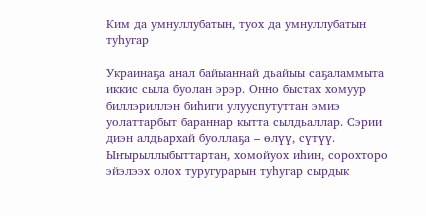Ким да умнуллубатын, туох да умнуллубатын туһугар

Украинаҕа анал байыаннай дьайыы саҕаламмыта иккис сыла буолан эрэр. Онно быстах хомуур биллэриллэн биһиги улууспутуттан эмиэ уолаттарбыт бараннар кытта сылдьаллар. Сэрии диэн алдьархай буоллаҕа – өлүү, сүтүү. Ыҥырыллыбыттартан, хомойуох иһин, сорохторо эйэлээх олох туругурарын туһугар сырдык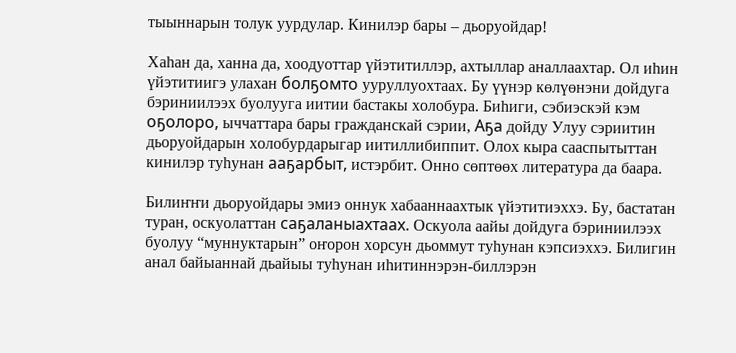тыыннарын толук уурдулар. Кинилэр бары – дьоруойдар!

Хаһан да, ханна да, хоодуоттар үйэтитиллэр, ахтыллар аналлаахтар. Ол иһин үйэтитиигэ улахан болҕомто ууруллуохтаах. Бу үүнэр көлүөнэни дойдуга бэриниилээх буолууга иитии бастакы холобура. Биһиги, сэбиэскэй кэм оҕолоро, ыччаттара бары гражданскай сэрии, Аҕа дойду Улуу сэриитин дьоруойдарын холобурдарыгар иитиллибиппит. Олох кыра сааспытыттан кинилэр туһунан ааҕарбыт, истэрбит. Онно сөптөөх литература да баара.

Билиҥҥи дьоруойдары эмиэ оннук хабааннаахтык үйэтитиэххэ. Бу, бастатан туран, оскуолаттан саҕаланыахтаах. Оскуола аайы дойдуга бэриниилээх буолуу “муннуктарын” оҥорон хорсун дьоммут туһунан кэпсиэххэ. Билигин анал байыаннай дьайыы туһунан иһитиннэрэн-биллэрэн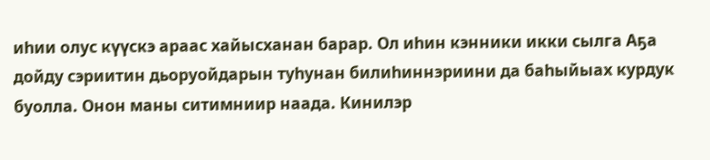иһии олус күүскэ араас хайысханан барар. Ол иһин кэнники икки сылга Аҕа дойду сэриитин дьоруойдарын туһунан билиһиннэриини да баһыйыах курдук буолла. Онон маны ситимниир наада. Кинилэр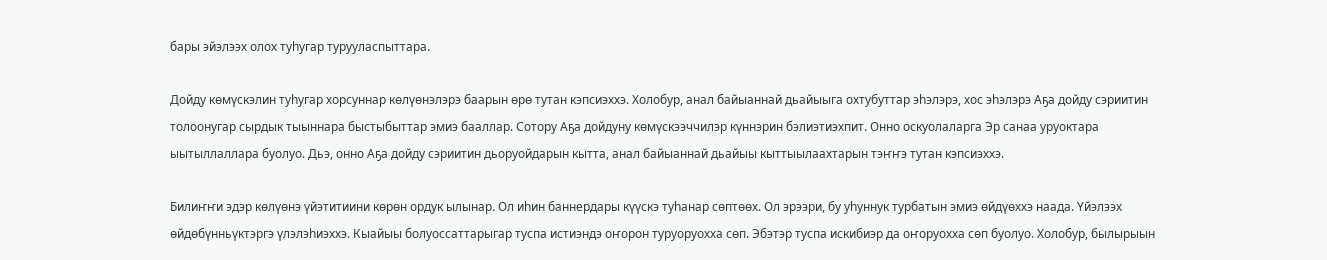бары эйэлээх олох туһугар турууласпыттара.

Дойду көмүскэлин туһугар хорсуннар көлүөнэлэрэ баарын өрө тутан кэпсиэххэ. Холобур, анал байыаннай дьайыыга охтубуттар эһэлэрэ, хос эһэлэрэ Аҕа дойду сэриитин толоонугар сырдык тыыннара быстыбыттар эмиэ бааллар. Сотору Аҕа дойдуну көмүскээччилэр күннэрин бэлиэтиэхпит. Онно оскуолаларга Эр санаа уруоктара ыытыллаллара буолуо. Дьэ, онно Аҕа дойду сэриитин дьоруойдарын кытта, анал байыаннай дьайыы кыттыылаахтарын тэҥҥэ тутан кэпсиэххэ.

Билиҥҥи эдэр көлүөнэ үйэтитиини көрөн ордук ылынар. Ол иһин баннердары күүскэ туһанар сөптөөх. Ол эрээри, бу уһуннук турбатын эмиэ өйдүөххэ наада. Үйэлээх өйдөбүнньүктэргэ үлэлэһиэххэ. Кыайыы болуоссаттарыгар туспа истиэндэ оҥорон туруоруохха сөп. Эбэтэр туспа искибиэр да оҥоруохха сөп буолуо. Холобур, былырыын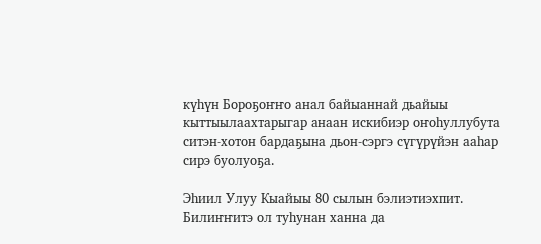күһүн Бороҕоҥҥо анал байыаннай дьайыы кыттыылаахтарыгар анаан искибиэр оҥоһуллубута ситэн-хотон бардаҕына дьон-сэргэ сүгүрүйэн ааһар сирэ буолуоҕа.

Эһиил Улуу Кыайыы 80 сылын бэлиэтиэхпит. Билиҥҥитэ ол туһунан ханна да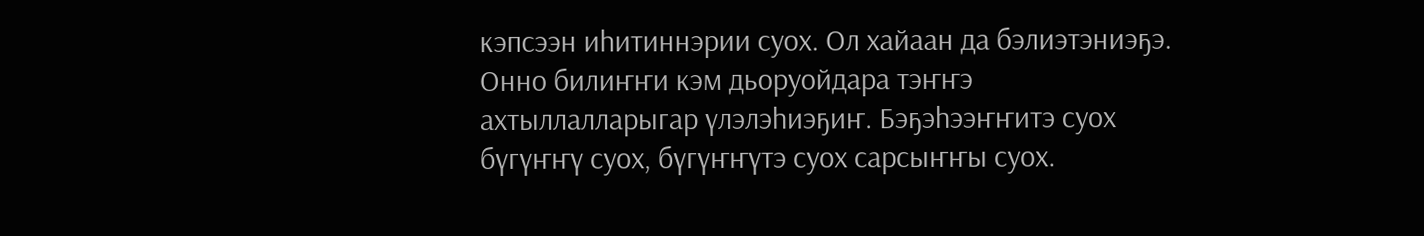кэпсээн иһитиннэрии суох. Ол хайаан да бэлиэтэниэҕэ. Онно билиҥҥи кэм дьоруойдара тэҥҥэ ахтыллалларыгар үлэлэһиэҕиҥ. Бэҕэһээҥҥитэ суох бүгүҥҥү суох, бүгүҥҥүтэ суох сарсыҥҥы суох.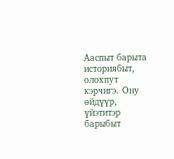Ааспыт барыта историябыт, олохпут кэрчигэ. Ону өйдүүр, үйэтитэр барыбыт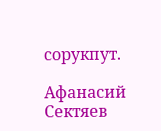сорукпут.

Афанасий Сектяев